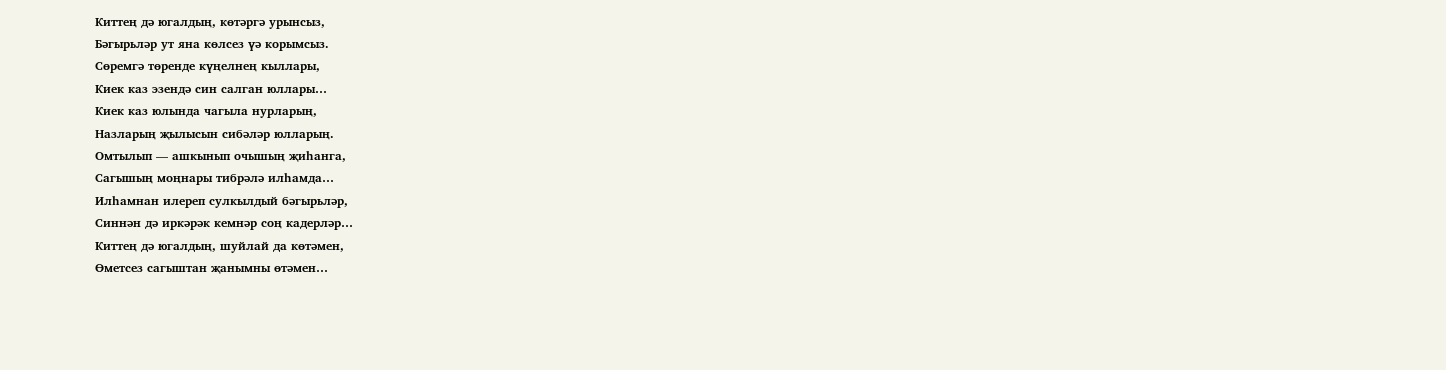Киттең дә югалдың, көтәргә урынсыз,
Бәгырьләр ут яна көлсез үә корымсыз.
Сөремгә төренде күңелнең кыллары,
Киек каз эзендә син салган юллары…
Киек каз юлында чагыла нурларың,
Назларың җылысын сибәләр юлларың.
Омтылып — ашкынып очышың җиһанга,
Сагышың моңнары тибрәлә илһамда…
Илһамнан илереп сулкылдый бәгырьләр,
Синнән дә иркәрәк кемнәр соң кадерләр…
Киттең дә югалдың, шуйлай да көтәмен,
Өметсез сагыштан җанымны өтәмен…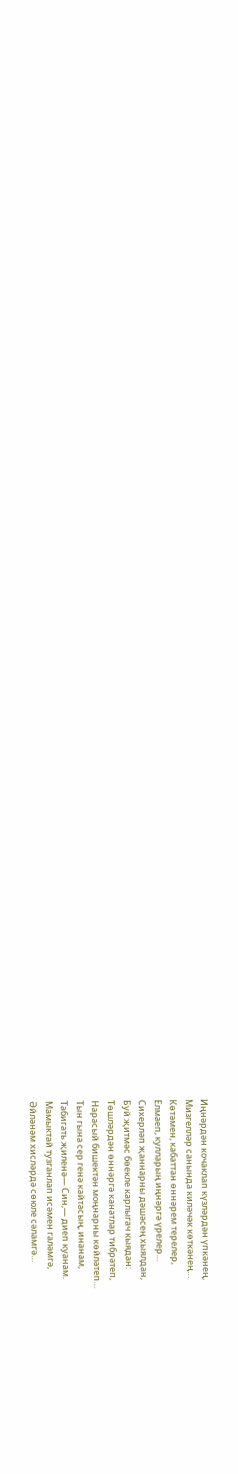Иңнәрдән кочаклап күзләрдән үпкәнең,
Мизгелләр санында киләчәк көткәнең…
Көтәмен, кабаттан өннәрем терелер,
Елмаеп, кулларың иңнәргә үрелер…
Сихерләп җаннарны дәшәсең хыялдан,
Буй җитмәс бөекле карлыгач кыядан:
Төшләрдән өннәргә канатлар тибрәтеп,
Нарасый бишектән моңнарны көйләтеп…
Тын гына сер генә кайтасың, инанам,
Табигать җиленә— Син,— диеп куанам.
Мамыктай тузганлап исәмен галәмгә,
Әйләнәм хисләрдә сөюле сәламгә…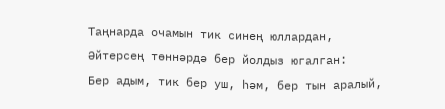Таңнарда очамын тик синең юллардан,
Әйтерсең төннәрдә бер йолдыз югалган:
Бер адым, тик бер уш, һәм, бер тын аралый,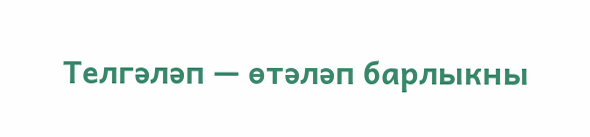Телгәләп — өтәләп барлыкны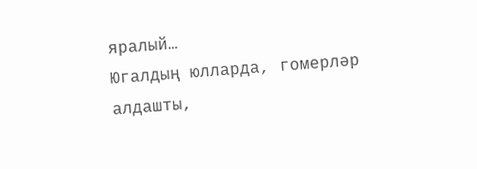яралый…
Югалдың юлларда, гомерләр алдашты,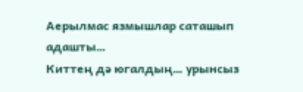Аерылмас язмышлар саташып адашты…
Киттең дә югалдың… урынсыз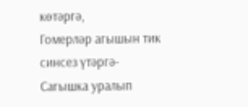көтәргә,
Гомерләр агышын тик синсез үтәргә-
Сагышка уралып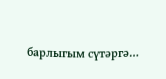барлыгым сүтәргә…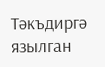Тәкъдиргә язылган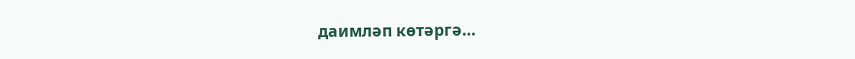даимләп көтәргә…